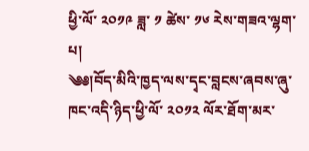ཕྱི་ལོ་ ༢༠༡༩ ཟླ་ ༡ ཚེས་ ༡༦ རེས་གཟའ་ལྷག་པ།
༄༅།བོད་མིའི་ཁྱད་ལས་དྭང་བླངས་ཞབས་ཞུ་ཁང་འདི་ཉིད་ཕྱི་ལོ་ ༢༠༡༢ ལོར་ཐོག་མར་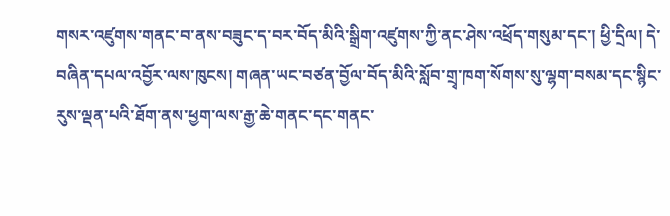གསར་འཛུགས་གནང་བ་ནས་བཟུང་ད་བར་བོད་མིའི་སྒྲིག་འཛུགས་ཀྱི་ནང་ཤེས་འཕྲོད་གསུམ་དང་། ཕྱི་དྲིལ། དེ་བཞིན་དཔལ་འབྱོར་ལས་ཁུངས། གཞན་ཡང་བཙན་བྱོལ་བོད་མིའི་སློབ་གྲྭ་ཁག་སོགས་སུ་ལྷག་བསམ་དང་སྙིང་རུས་ལྡན་པའི་ཐོག་ནས་ཕྱག་ལས་རྒྱ་ཆེ་གནང་དང་གནང་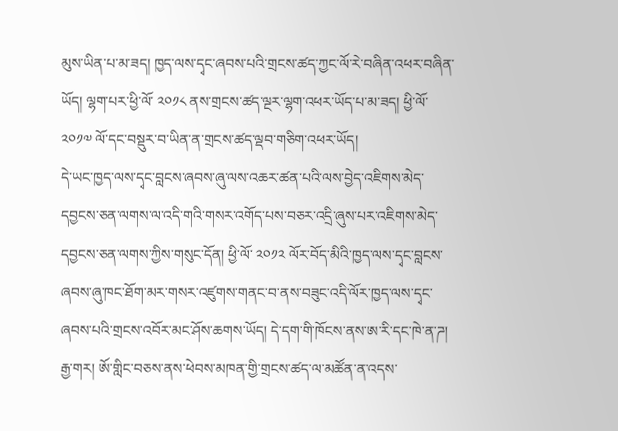མུས་ཡིན་པ་མ་ཟད། ཁྱད་ལས་དྭང་ཞབས་པའི་གྲངས་ཚད་ཀྱང་ལོ་རེ་བཞིན་འཕར་བཞིན་ཡོད། ལྷག་པར་ཕྱི་ལོ་ ༢༠༡༨ ནས་གྲངས་ཚད་ལྔར་ལྷག་འཕར་ཡོད་པ་མ་ཟད། ཕྱི་ལོ་ ༢༠༡༧ ལོ་དང་བསྡུར་བ་ཡིན་ན་གྲངས་ཚད་ལྡབ་གཅིག་འཕར་ཡོད།
དེ་ཡང་ཁྱད་ལས་དྭང་བླངས་ཞབས་ཞུ་ལས་འཆར་ཚན་པའི་ལས་བྱེད་འཇིགས་མེད་དབྱངས་ཅན་ལགས་ལ་འདི་གའི་གསར་འགོད་པས་བཅར་འདྲི་ཞུས་པར་འཇིགས་མེད་དབྱངས་ཅན་ལགས་ཀྱིས་གསུང་དོན། ཕྱི་ལོ་ ༢༠༡༢ ལོར་བོད་མིའི་ཁྱད་ལས་དྭང་བླངས་ཞབས་ཞུ་ཁང་ཐོག་མར་གསར་འཛུགས་གནང་བ་ནས་བཟུང་འདི་ལོར་ཁྱད་ལས་དྭང་ཞབས་པའི་གྲངས་འབོར་མང་ཤོས་ཆགས་ཡོད། དེ་དག་གི་ཁོངས་ནས་ཨ་རི་དང་ཁེ་ན་ཌ། རྒྱ་གར། ཨོ་གླིང་བཅས་ནས་ཕེབས་མཁན་གྱི་གྲངས་ཚད་ལ་མཚོན་ན་འདས་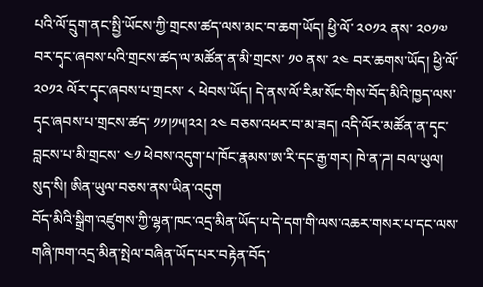པའི་ལོ་དྲུག་ནང་སྤྱི་ཡོངས་ཀྱི་གྲངས་ཚད་ལས་མང་བ་ཆག་ཡོད། ཕྱི་ལོ་ ༢༠༡༢ ནས་ ༢༠༡༧ བར་དྭང་ཞབས་པའི་གྲངས་ཚད་ལ་མཚོན་ན་མི་གྲངས་ ༡༠ ནས་ ༢༤ བར་ཆགས་ཡོད། ཕྱི་ལོ་ ༢༠༡༢ ལོར་དྭང་ཞབས་པ་གྲངས་ ༨ ཕེབས་ཡོད། དེ་ནས་ལོ་རིམ་སོང་གིས་བོད་མིའི་ཁྱད་ལས་དྭང་ཞབས་པ་གྲངས་ཚད་ ༡༡།༡༥།༢༢། ༢༤ བཅས་འཕར་བ་མ་ཟད། འདི་ལོར་མཚོན་ན་དྭང་བླངས་པ་མི་གྲངས་ ༤༡ ཕེབས་འདུག་པ་ཁོང་རྣམས་ཨ་རི་དང་རྒྱ་གར། ཁེ་ན་ཌ། བལ་ཡུལ། སུད་སི། ཨིན་ཡུལ་བཅས་ནས་ཡིན་འདུག
བོད་མིའི་སྒྲིག་འཛུགས་ཀྱི་ལྷན་ཁང་འདྲ་མིན་ཡོད་པ་དེ་དག་གི་ལས་འཆར་གསར་པ་དང་ལས་གཞི་ཁག་འདྲ་མིན་སྤེལ་བཞིན་ཡོད་པར་བརྟེན་བོད་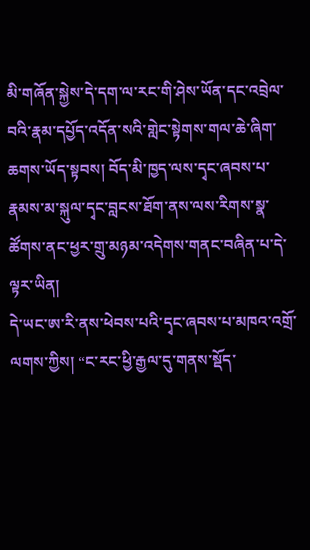མི་གཞོན་སྐྱེས་དེ་དག་ལ་རང་གི་ཤེས་ཡོན་དང་འབྲེལ་བའི་རྣམ་དཔྱོད་འདོན་སའི་གླེང་སྟེགས་གལ་ཆེ་ཞིག་ཆགས་ཡོད་སྟབས། བོད་མི་ཁྱད་ལས་དྭང་ཞབས་པ་རྣམས་མ་སྐུལ་དྭང་བླངས་ཐོག་ནས་ལས་རིགས་སྣ་ཚོགས་ནང་ཕྱར་གྲུ་མཉམ་འདེགས་གནང་བཞིན་པ་དེ་ལྟར་ཡིན།
དེ་ཡང་ཨ་རི་ནས་ཕེབས་པའི་དྭང་ཞབས་པ་མཁའ་འགྲོ་ལགས་ཀྱིས། “ང་རང་ཕྱི་རྒྱལ་དུ་གནས་སྡོད་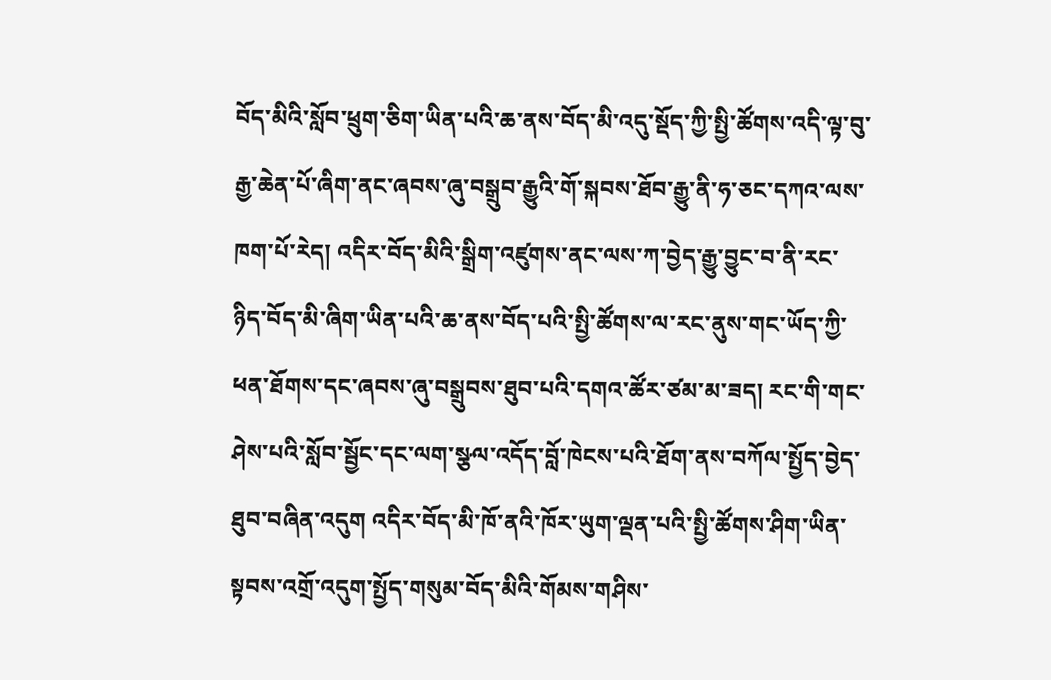བོད་མིའི་སློབ་ཕྲུག་ཅིག་ཡིན་པའི་ཆ་ནས་བོད་མི་འདུ་སྡོད་ཀྱི་སྤྱི་ཚོགས་འདི་ལྟ་བུ་རྒྱ་ཆེན་པོ་ཞིག་ནང་ཞབས་ཞུ་བསྒྲུབ་རྒྱུའི་གོ་སྐབས་ཐོབ་རྒྱུ་ནི་ཧ་ཅང་དཀའ་ལས་ཁག་པོ་རེད། འདིར་བོད་མིའི་སྒྲིག་འཛུགས་ནང་ལས་ཀ་བྱེད་རྒྱུ་བྱུང་བ་ནི་རང་ཉིད་བོད་མི་ཞིག་ཡིན་པའི་ཆ་ནས་བོད་པའི་སྤྱི་ཚོགས་ལ་རང་ནུས་གང་ཡོད་ཀྱི་ཕན་ཐོགས་དང་ཞབས་ཞུ་བསྒྲུབས་ཐུབ་པའི་དགའ་ཚོར་ཙམ་མ་ཟད། རང་གི་གང་ཤེས་པའི་སློབ་སྦྱོང་དང་ལག་སྩལ་འདོད་བློ་ཁེངས་པའི་ཐོག་ནས་བཀོལ་སྤྱོད་བྱེད་ཐུབ་བཞིན་འདུག འདིར་བོད་མི་ཁོ་ནའི་ཁོར་ཡུག་ལྡན་པའི་སྤྱི་ཚོགས་ཤིག་ཡིན་སྟབས་འགྲོ་འདུག་སྤྱོད་གསུམ་བོད་མིའི་གོམས་གཤིས་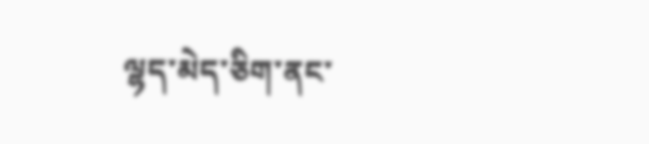ལྷད་མེད་ཅིག་ནང་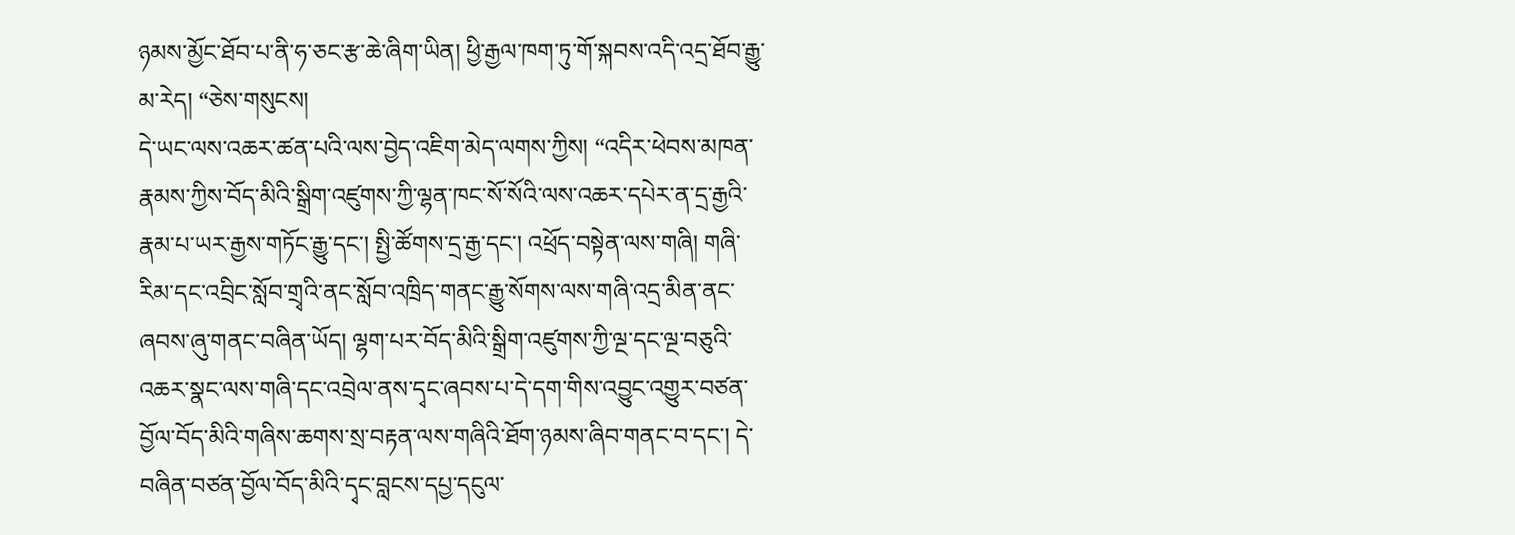ཉམས་མྱོང་ཐོབ་པ་ནི་ཧ་ཅང་རྩ་ཆེ་ཞིག་ཡིན། ཕྱི་རྒྱལ་ཁག་ཏུ་གོ་སྐབས་འདི་འདྲ་ཐོབ་རྒྱུ་མ་རེད། “ཅེས་གསུངས།
དེ་ཡང་ལས་འཆར་ཚན་པའི་ལས་བྱེད་འཇིག་མེད་ལགས་ཀྱིས། “འདིར་ཕེབས་མཁན་རྣམས་ཀྱིས་བོད་མིའི་སྒྲིག་འཛུགས་ཀྱི་ལྷན་ཁང་སོ་སོའི་ལས་འཆར་དཔེར་ན་དྲ་རྒྱའི་རྣམ་པ་ཡར་རྒྱས་གཏོང་རྒྱུ་དང་། སྤྱི་ཚོགས་དྲ་རྒྱ་དང་། འཕྲོད་བསྟེན་ལས་གཞི། གཞི་རིམ་དང་འབྲིང་སློབ་གྲྭའི་ནང་སློབ་འཁྲིད་གནང་རྒྱུ་སོགས་ལས་གཞི་འདྲ་མིན་ནང་ཞབས་ཞུ་གནང་བཞིན་ཡོད། ལྷག་པར་བོད་མིའི་སྒྲིག་འཛུགས་ཀྱི་ལྔ་དང་ལྔ་བཅུའི་འཆར་སྣང་ལས་གཞི་དང་འབྲེལ་ནས་དྭང་ཞབས་པ་དེ་དག་གིས་འབྱུང་འགྱུར་བཙན་བྱོལ་བོད་མིའི་གཞིས་ཆགས་སྲ་བརྟན་ལས་གཞིའི་ཐོག་ཉམས་ཞིབ་གནང་བ་དང་། དེ་བཞིན་བཙན་བྱོལ་བོད་མིའི་དྭང་བླངས་དཔྱ་དངུལ་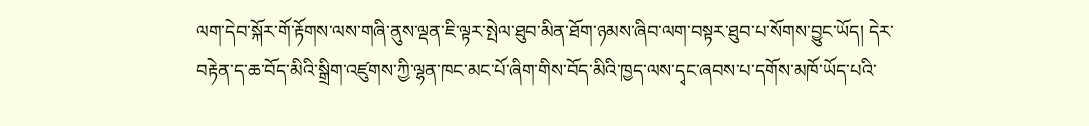ལག་དེབ་སྐོར་གོ་རྟོགས་ལས་གཞི་ནུས་ལྡན་ཇི་ལྟར་སྤེལ་ཐུབ་མིན་ཐོག་ཉམས་ཞིབ་ལག་བསྟར་ཐུབ་པ་སོགས་བྱུང་ཡོད། དེར་བརྟེན་ད་ཆ་བོད་མིའི་སྒྲིག་འཛུགས་ཀྱི་ལྷན་ཁང་མང་པོ་ཞིག་གིས་བོད་མིའི་ཁྱད་ལས་དྭང་ཞབས་པ་དགོས་མཁོ་ཡོད་པའི་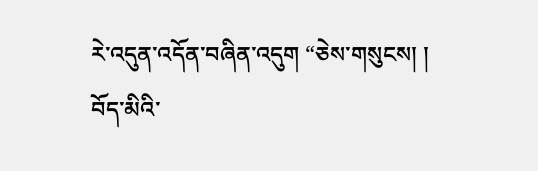རེ་འདུན་འདོན་བཞིན་འདུག “ཅེས་གསུངས། །
བོད་མིའི་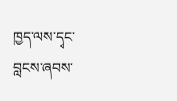ཁྱད་ལས་དྭང་བླངས་ཞབས་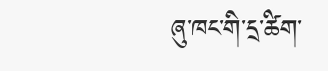ཞུ་ཁང་གི་དྲ་ཚིག་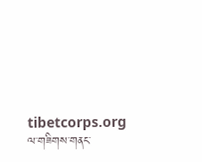tibetcorps.org ལ་གཟིགས་གནང་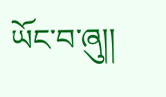ཡོང་བ་ཞུ།།